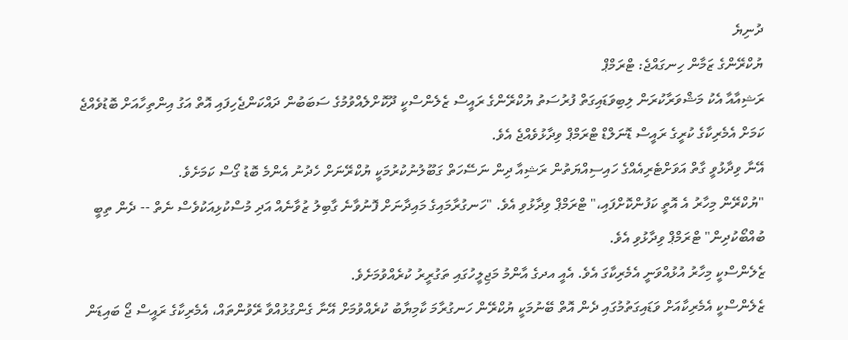ދުނިޔެ
ޔުކްރޭންގެ ޒަމާން ހިނގައްޖެ: ޓްރަމްޕް
ރަޝިއާއާ އެކު މަޝްވަރާކުރަން ލިބިވަޑައިގަތް ފުރުސަތު ޔުކްރޭންގެ ރައީސް ޒެލެންސްކީ ދޫކޮށްލެއްވުމުގެ ސަބަބުން ދައްކަންޖެހިފައި އޮތް އަގު އިންތިހާއަށް ބޮޑުވެއްޖެ ކަމަށް އެމެރިކާގެ ކުރީގެ ރައީސް ޑޮނަލްޑް ޓްރަމްޕް ވިދާޅުވެއްޖެ އެވެ.
އޭނާ ވިދާޅުވީ ގާތް އަވަށްޓެރިއެއްގެ ހައިސިއްޔަތުން ރަޝިއާ ދިން ނަސޭހަތް ގަބޫލުނުކުރުމަކީ ޔުކްރޭނަށް ހެދުނު އެންމެ ބޮޑު ގޯސް ކަމަށެވެ.
"ޔުކްރޭން މިހާރު އެ އޮތީ ކަފުންކޮށްފައި،" ޓްރަމްޕް ވިދާޅުވި އެވެ. "ހަނގުރާމައިގެ މައިދާނަށް ފޮނުވާނެ ގާބިލު ޒުވާނެއް އަދި މުސްކުޅިއަކުވެސް ނެތް -- ދެން ތިބީ ބުއްބޯކުދިން" ޓްރަމްޕް ވިދާޅުވި އެވެ.
ޒެލެންސްކީ މިހާރު އުޅުއްވަނީ އެމެރިކާގަ އެވެ. އެއީ އދގެ އާންމު މަޖިލީހުގައި ތަގުރީރު ކުރެއްވުމަށެވެ.
ޒެލެންސްކީ އެމެރިކާއަށް ވަޑައިގަތުމުގައި ދެން އޮތް ބޭނުމަކީ ޔުކްރޭން ހަނގުރާމަ ކާމިޔާބު ކުރެއްވުމަށް އޭނާ ގެންގުޅުއްވާ ރޭވުންތައް، އެމެރިކާގެ ރައީސް ޖޯ ބައިޑަން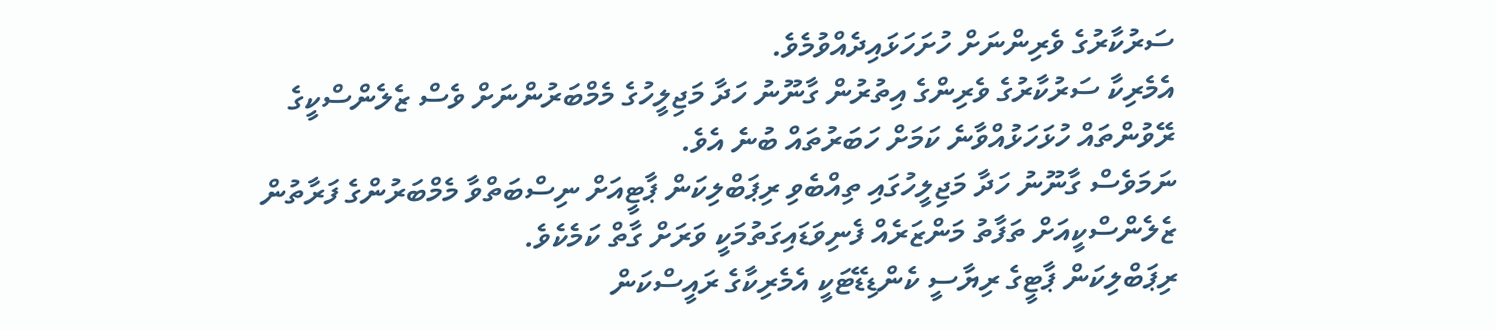ސަރުކާރުގެ ވެރިންނަށް ހުށަހަޅައިދެއްވުމެވެ.
އެމެރިކާ ސަރުކާރުގެ ވެރިންގެ އިތުރުން ގާނޫނު ހަދާ މަޖިލީހުގެ މެމްބަރުންނަށް ވެސް ޒެލެންސްކީގެ ރޭވުންތައް ހުޅަހަޅުއްވާނެ ކަމަށް ހަބަރުތައް ބުނެ އެވެ.
ނަމަވެސް ގާނޫނު ހަދާ މަޖިލީހުގައި ތިއްބެވި ރިޕަބްލިކަން ޕާޓީއަށް ނިސްބަތްވާ މެމްބަރުންގެ ފަރާތުން ޒެލެންސްކީއަށް ތަފާތު މަންޒަރެއް ފެނިވަޑައިގަތުމަކީ ވަރަށް ގާތް ކަމެކެވެ.
ރިޕަބްލިކަން ޕާޓީގެ ރިޔާސީ ކެންޑިޑޭޓަކީ އެމެރިކާގެ ރައީސްކަން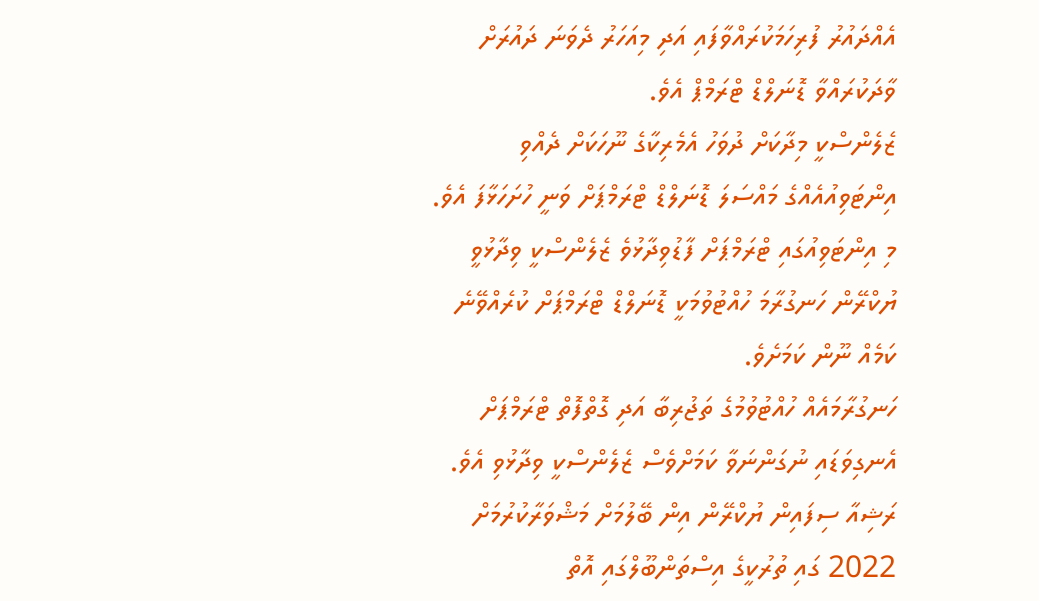އެއްދައުރު ފުރިހަމަކުރައްވާފައި އަދި މިއަހަރު ދެވަނަ ދައުރަށް ވާދަކުރައްވާ ޑޮނަލްޑް ޓްރަމްޕް އެވެ.
ޒެލެންސްކީ މިދާކަށް ދުވަހު އެމެރިކާގެ ނޫހަކަށް ދެއްވި އިންޓަވިއުއެއްގެ މައްސަލަ ޑޮނަލްޑް ޓްރަމްޕަށް ވަނީ ހުށަހަޅާފަ އެވެ.
މި އިންޓަވިއުގައި ޓްރަމްޕަށް ފާޑުވިދާޅުވެ ޒެލެންސްކީ ވިދާޅުވީ ޔުކްރޭން ހަނގުރާމަ ހުއްޓުވުމަކީ ޑޮނަލްޑް ޓްރަމްޕަށް ކުރެއްވޭނެ ކަމެއް ނޫން ކަމަށެވެ.
ހަނގުރާމައެއް ހުއްޓުވުމުގެ ތަޖުރިބާ އަދި ގޮތްފޮތް ޓްރަމްޕަށް އެނގިވަޑައި ނުގަންނަވާ ކަމަށްވެސް ޒެލެންސްކީ ވިދާޅުވި އެވެ.
ރަޝިއާ ސިފައިން ޔުކްރޭން އިން ބޭލުމަށް މަޝްވަރާކުރުމަށް 2022 ގައި ތުރުކީގެ އިސްތަންބޫލްގައި އޮތް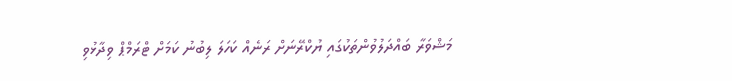މަޝްވަރާ ބައްދަލުވުންތަކުގައި ޔުކްރޭނަށް ރަނެއް ކަހަލަ ލިބުނު ކަމަށް ޓްރަމްޕް ވިދާޅުވި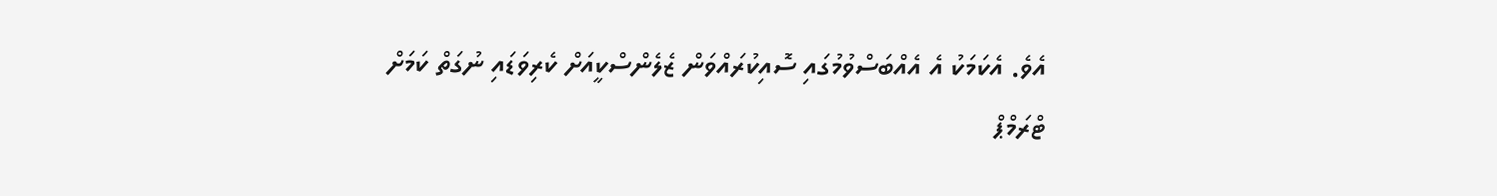އެވެ. އެކަމަކު އެ އެއްބަސްވުމުގައި ސޮއިކުރައްވަން ޒެލެންސްކީއަށް ކެރިވަޑައި ނުގަތް ކަމަށް ޓްރަމްޕް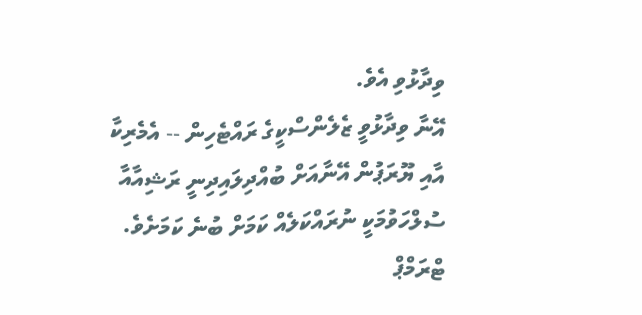ވިދާޅުވި އެވެ.
އޭނާ ވިދާޅުވީ ޒެލެންސްކީގެ ރައްޓެހިން -- އެމެރިކާ އާއި ޔޫރަޕުން އޭނާއަށް ބުއްދިލައިދިނީ ރަޝިއާއާ ސުލްހަވުމަކީ ނުރައްކަލެއް ކަމަށް ބުނެ ކަމަށެވެ.
ޓްރަމްޕް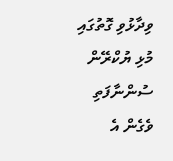ވިދާޅުވި ގޮތުގައި މުޅި ޔުކްރޭން ސުންނާފަތި ވެގެން އެ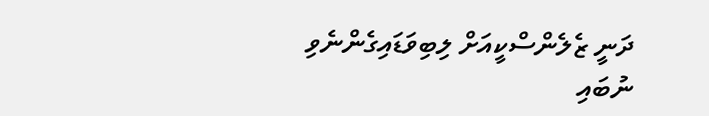ދަނީ ޒެލެންސްކީއަށް ލިބިވަޑައިގެންނެވި ނުބައި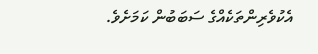އެކުވެރިންތަކެއްގެ ސަބަބުން ކަމަށެވެ.